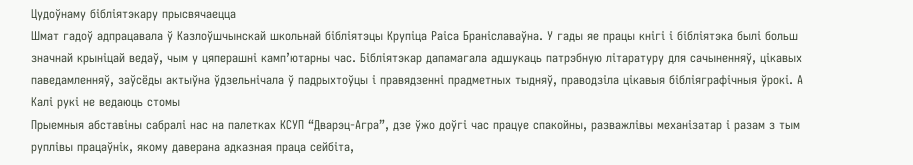Цудоўнаму бібліятэкару прысвячаецца
Шмат гадоў адпрацавала ў Казлоўшчынскай школьнай бібліятэцы Крупіца Раіса Браніславаўна. У гады яе працы кнігі і бібліятэка былі больш значнай крыніцай ведаў, чым у цяперашні камп’ютарны час. Бібліятэкар дапамагала адшукаць патрэбную літаратуру для сачыненняў, цікавых паведамленняў, заўсёды актыўна ўдзельнічала ў падрыхтоўцы і правядзенні прадметных тыдняў, праводзіла цікавыя бібліяграфічныя ўрокі. А
Калі рукі не ведаюць стомы
Прыемныя абставіны сабралі нас на палетках КСУП “Дварэц-Агра”, дзе ўжо доўгі час працуе спакойны, разважлівы механізатар і разам з тым руплівы працаўнік, якому даверана адказная праца сейбіта,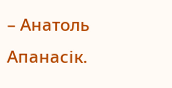– Анатоль Апанасік.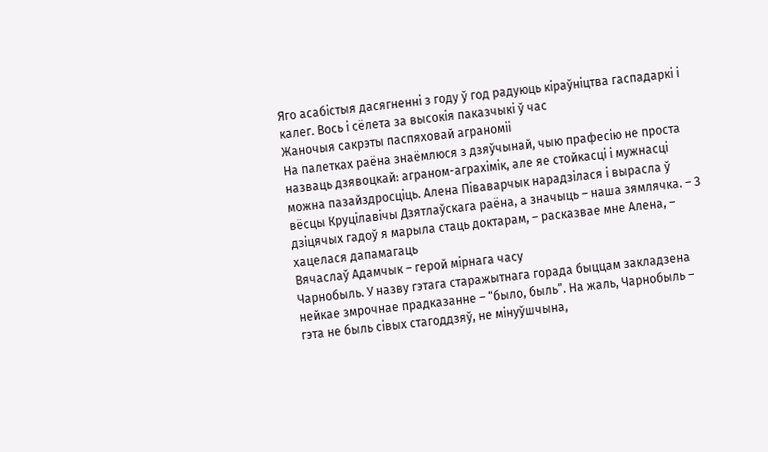Яго асабістыя дасягненні з году ў год радуюць кіраўніцтва гаспадаркі і калег. Вось і сёлета за высокія паказчыкі ў час
Жаночыя сакрэты паспяховай аграноміі
На палетках раёна знаёмлюся з дзяўчынай, чыю прафесію не проста назваць дзявоцкай: аграном-аграхімік, але яе стойкасці і мужнасці можна пазайздросціць. Алена Піваварчык нарадзілася і вырасла ў вёсцы Круцілавічы Дзятлаўскага раёна, а значыць – наша зямлячка. – З дзіцячых гадоў я марыла стаць доктарам, – расказвае мне Алена, – хацелася дапамагаць
Вячаслаў Адамчык – герой мірнага часу
Чарнобыль. У назву гэтага старажытнага горада быццам закладзена нейкае змрочнае прадказанне – “было, быль”. На жаль, Чарнобыль – гэта не быль сівых стагоддзяў, не мінуўшчына,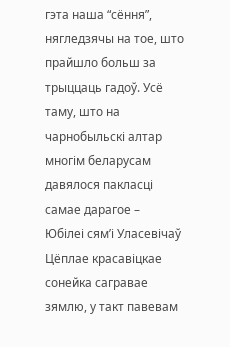гэта наша “сёння”, нягледзячы на тое, што прайшло больш за трыццаць гадоў. Усё таму, што на чарнобыльскі алтар многім беларусам давялося пакласці самае дарагое –
Юбілеі сям’і Уласевічаў
Цёплае красавіцкае сонейка сагравае зямлю, у такт павевам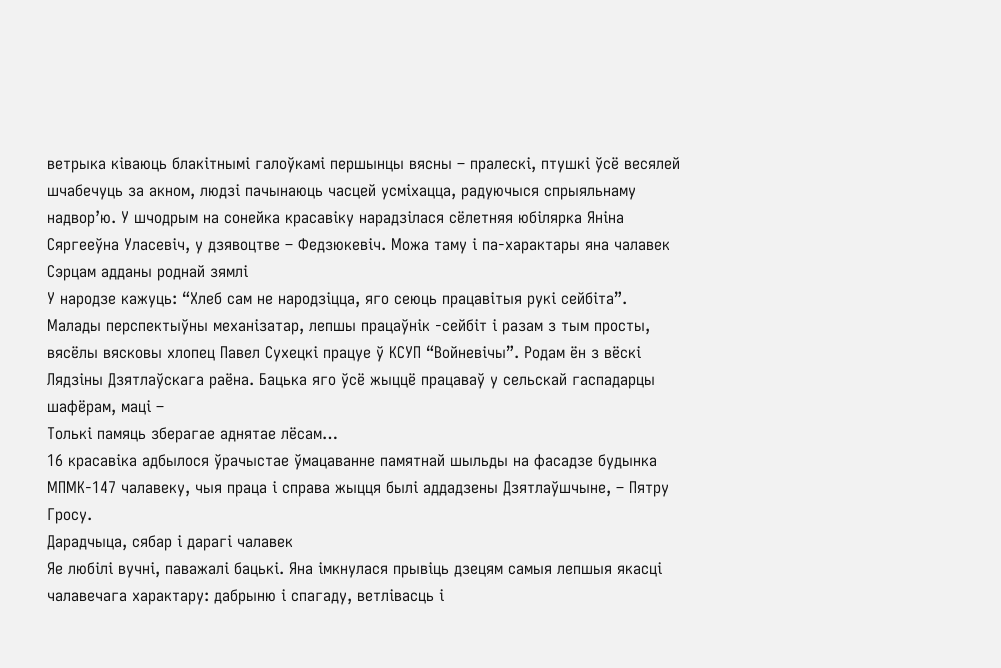ветрыка ківаюць блакітнымі галоўкамі першынцы вясны – пралескі, птушкі ўсё весялей шчабечуць за акном, людзі пачынаюць часцей усміхацца, радуючыся спрыяльнаму надвор’ю. У шчодрым на сонейка красавіку нарадзілася сёлетняя юбілярка Яніна Сяргееўна Уласевіч, у дзявоцтве – Федзюкевіч. Можа таму і па-характары яна чалавек
Сэрцам адданы роднай зямлі
У народзе кажуць: “Хлеб сам не народзіцца, яго сеюць працавітыя рукі сейбіта”. Малады перспектыўны механізатар, лепшы працаўнік -сейбіт і разам з тым просты, вясёлы вясковы хлопец Павел Сухецкі працуе ў КСУП “Войневічы”. Родам ён з вёскі Лядзіны Дзятлаўскага раёна. Бацька яго ўсё жыццё працаваў у сельскай гаспадарцы шафёрам, маці –
Толькі памяць зберагае аднятае лёсам…
16 красавіка адбылося ўрачыстае ўмацаванне памятнай шыльды на фасадзе будынка МПМК-147 чалавеку, чыя праца і справа жыцця былі аддадзены Дзятлаўшчыне, – Пятру Гросу.
Дарадчыца, сябар і дарагі чалавек
Яе любілі вучні, паважалі бацькі. Яна імкнулася прывіць дзецям самыя лепшыя якасці чалавечага характару: дабрыню і спагаду, ветлівасць і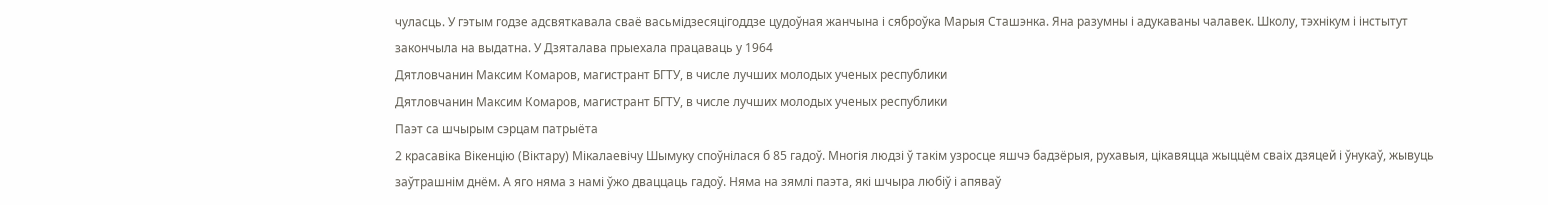чуласць. У гэтым годзе адсвяткавала сваё васьмідзесяцігоддзе цудоўная жанчына і сяброўка Марыя Сташэнка. Яна разумны і адукаваны чалавек. Школу, тэхнікум і інстытут закончыла на выдатна. У Дзяталава прыехала працаваць у 1964
Дятловчанин Максим Комаров, магистрант БГТУ, в числе лучших молодых ученых республики
Дятловчанин Максим Комаров, магистрант БГТУ, в числе лучших молодых ученых республики
Паэт са шчырым сэрцам патрыёта
2 красавіка Вікенцію (Віктару) Мікалаевічу Шымуку споўнілася б 85 гадоў. Многія людзі ў такім узросце яшчэ бадзёрыя, рухавыя, цікавяцца жыццём сваіх дзяцей і ўнукаў, жывуць заўтрашнім днём. А яго няма з намі ўжо дваццаць гадоў. Няма на зямлі паэта, які шчыра любіў і апяваў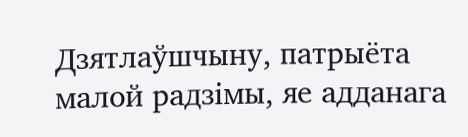Дзятлаўшчыну, патрыёта малой радзімы, яе адданага